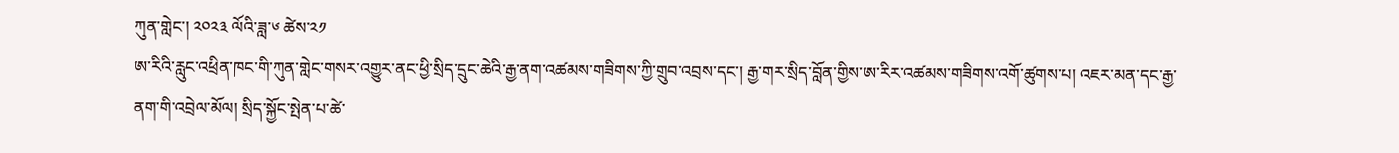ཀུན་གླེང་། ༢༠༢༣ ལོའི་ཟླ་༦ ཚེས་༢༡
ཨ་རིའི་རླུང་འཕྲིན་ཁང་གི་ཀུན་གླེང་གསར་འགྱུར་ནང་ཕྱི་སྲིད་དྲུང་ཆེའི་རྒྱ་ནག་འཚམས་གཟིགས་ཀྱི་གྲུབ་འབྲས་དང་། རྒྱ་གར་སྲིད་བློན་གྱིས་ཨ་རིར་འཚམས་གཟིགས་འགོ་ཚུགས་པ། འཇར་མན་དང་རྒྱ་ནག་གི་འབྲེལ་མོལ། སྲིད་སྐྱོང་སྤེན་པ་ཚེ་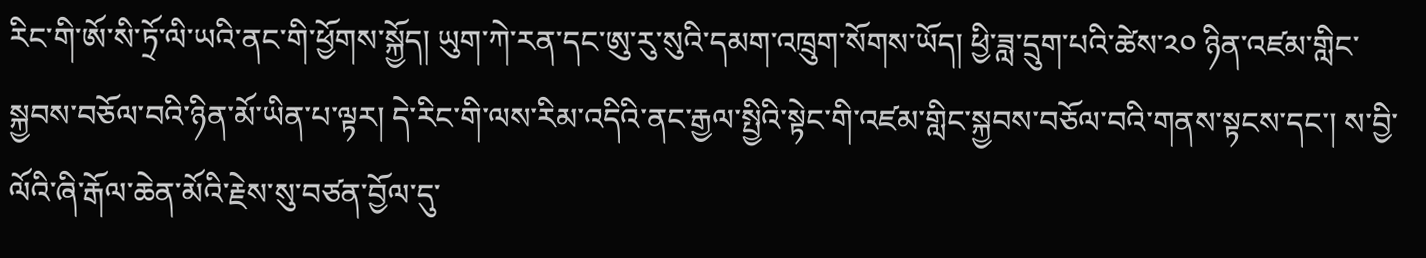རིང་གི་ཨོ་སི་ཏྲོ་ལི་ཡའི་ནང་གི་ཕྱོགས་སྐྱོད། ཡུག་ཀེ་རན་དང་ཨུ་རུ་སུའི་དམག་འཁྲུག་སོགས་ཡོད། ཕྱི་ཟླ་དྲུག་པའི་ཚེས་༢༠ ཉིན་འཛམ་གླིང་སྐྱབས་བཅོལ་བའི་ཉིན་མོ་ཡིན་པ་ལྟར། དེ་རིང་གི་ལས་རིམ་འདིའི་ནང་རྒྱལ་སྤྱིའི་སྟེང་གི་འཛམ་གླིང་སྐྱབས་བཅོལ་བའི་གནས་སྟངས་དང་། ས་བྱི་ལོའི་ཞི་རྒོལ་ཆེན་མོའི་རྗེས་སུ་བཙན་བྱོལ་དུ་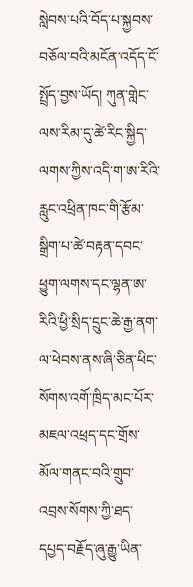སླེབས་པའི་བོད་པ་སྐྱབས་བཅོལ་བའི་མངོན་འདོད་ངོ་སྤྲོད་བྱས་ཡོད། ཀུན་གླེང་ལས་རིམ་དུ་ཚེ་རིང་སྐྱིད་ལགས་ཀྱིས་འདི་ག་ཨ་རིའི་རླུང་འཕྲིན་ཁང་གི་རྩོམ་སྒྲིག་པ་ཚེ་བརྟན་དབང་ཕྱུག་ལགས་དང་ལྷན་ཨ་རིའི་ཕྱི་སྲིད་དྲུང་ཆེ་རྒྱ་ནག་ལ་ཕེབས་ནས་ཞི་ཅིན་ཕིང་སོགས་འགོ་ཁྲིད་མང་པོར་མཇལ་འཕྲད་དང་གྲོས་མོལ་གནང་བའི་གྲུབ་འབྲས་སོགས་ཀྱི་ཐད་དཔྱད་བརྗོད་ཞུ་རྒྱུ་ཡིན་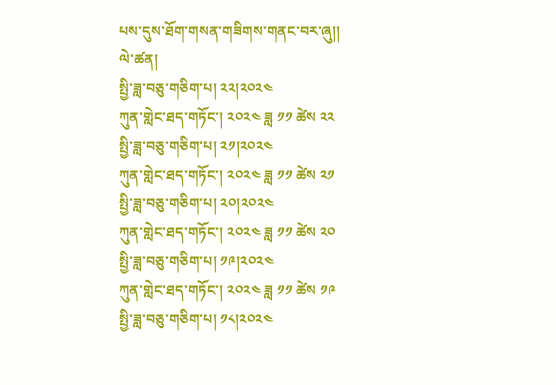པས་དུས་ཐོག་གསན་གཟིགས་གནང་བར་ཞུ།།
ལེ་ཚན།
སྤྱི་ཟླ་བཅུ་གཅིག་པ། ༢༢།༢༠༢༤
ཀུན་གླེང་ཐད་གཏོང་། ༢༠༢༤ ཟླ ༡༡ ཚེས ༢༢
སྤྱི་ཟླ་བཅུ་གཅིག་པ། ༢༡།༢༠༢༤
ཀུན་གླེང་ཐད་གཏོང་། ༢༠༢༤ ཟླ ༡༡ ཚེས ༢༡
སྤྱི་ཟླ་བཅུ་གཅིག་པ། ༢༠།༢༠༢༤
ཀུན་གླེང་ཐད་གཏོང་། ༢༠༢༤ ཟླ ༡༡ ཚེས ༢༠
སྤྱི་ཟླ་བཅུ་གཅིག་པ། ༡༩།༢༠༢༤
ཀུན་གླེང་ཐད་གཏོང་། ༢༠༢༤ ཟླ ༡༡ ཚེས ༡༩
སྤྱི་ཟླ་བཅུ་གཅིག་པ། ༡༨།༢༠༢༤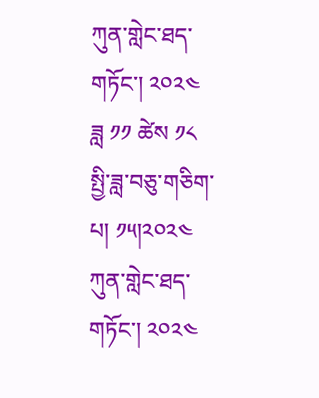ཀུན་གླེང་ཐད་གཏོང་། ༢༠༢༤ ཟླ ༡༡ ཚེས ༡༨
སྤྱི་ཟླ་བཅུ་གཅིག་པ། ༡༥།༢༠༢༤
ཀུན་གླེང་ཐད་གཏོང་། ༢༠༢༤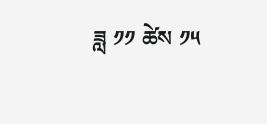ཟླ ༡༡ ཚེས ༡༥